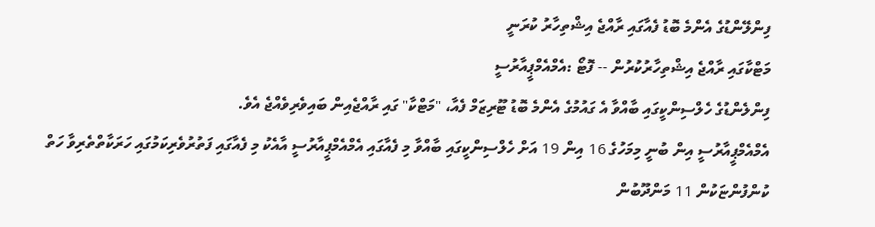ފިންލޭންޑުގެ އެންމެ ބޮޑު ފެއާގައި ރާއްޖެ އިޝްތިހާރު ކުރަނީ
މަޓްކާގައި ރާއްޖެ އިޝްތިހާރުކުރުން -- ފޮޓޯ :އެމްއެމްޕީއާރުސީ
ފިންލެންޑުގެ ހެލްސިންކީގައި ބާއްވާ އެ ގައުމުގެ އެންމެ ބޮޑު ޓޫރިޒަމް ފެއާ، "މަޓްކާ" ގައި ރާއްޖެއިން ބައިވެރިވެއްޖެ އެވެ.
އެމްއެމްޕީއާރުސީ އިން ބުނީ މިމަހުގެ 16 އިން 19 އަށް ހެލްސިންކީގައި ބާއްވާ މި ފެއާގައި އެމްއެމްޕީއާރުސީ އާއެކު މި ފެއާގައި ފަތުރުވެރިކަމުގައި ހަރަކާތްތެރިވާ ހަތް ކުންފުންޏަކުން 11 މަންދޫބުން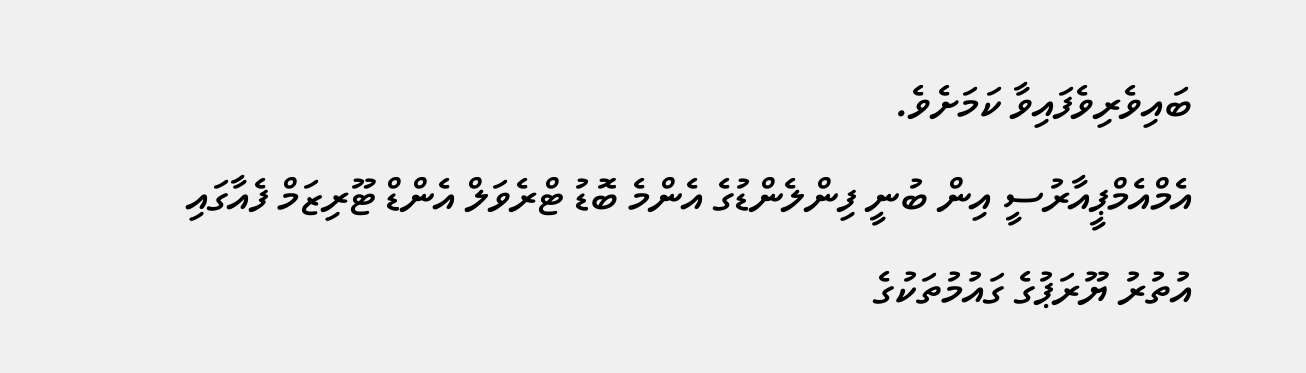ބައިވެރިވެފައިވާ ކަމަށެވެ.
އެމްއެމްޕީއާރުސީ އިން ބުނީ ފިންލެންޑުގެ އެންމެ ބޮޑު ޓްރެވަލް އެންޑް ޓޫރިޒަމް ފެއާގައި އުތުރު ޔޫރަޕުގެ ގައުމުތަކުގެ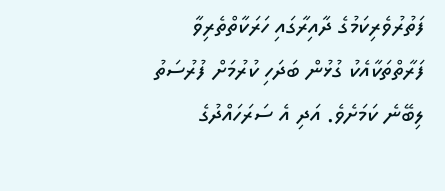ފަތުރުވެރިކަމުގެ ދާއިރާގައި ހަރަކާތްތެރިވާ ފަރާތްތަކާއެކު ގުޅުން ބަދަހި ކުރުމަށް ފުރުސަތު ލިބޭނެ ކަމަށެވެ. އަދި އެ ސަރަހައްދުގެ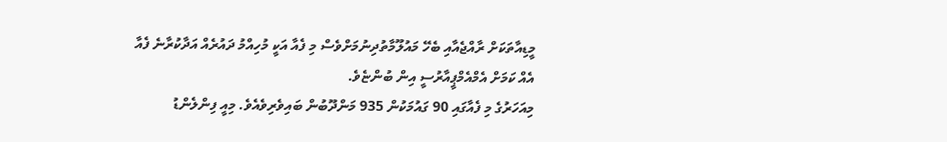މީޑިއާތަކަށް ރާއްޖެއާއި ބެހޭ މައުލޫމާތުދިނުމަށްވެސް މި ފެއާ އަކީ މުހިއްމު ދައުރެއް އަދާކުރާނެ ފެއާ އެއް ކަމަށް އެމްއެމްޕީއާރުސީ އިން ބުންޏެވެ.
މިއަހަރުގެ މި ފެއާގައި 90 ގައުމަކުން 935 މަންދޫބުން ބައިވެރިވެއެވެ. މިއީ ފިންލެންޑު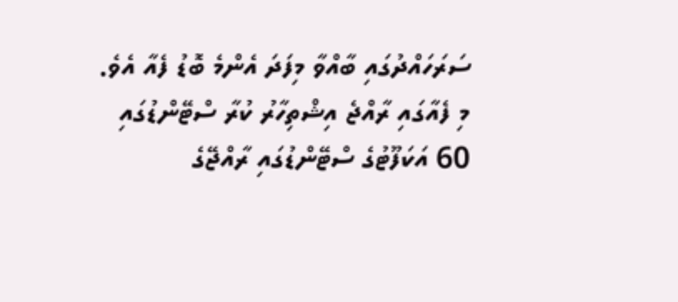ސަރަހައްދުގައި ބާއްވާ މިފަދަ އެންމެ ބޮޑު ފެއާ އެވެ.
މި ފެއާގައި ރާއްޖެ އިޝްތިހާރު ކުރާ ސްޓޭންޑުގައި 60 އަކަފޫޓުގެ ސްޓޭންޑުގައި ރާއްޖޭގެ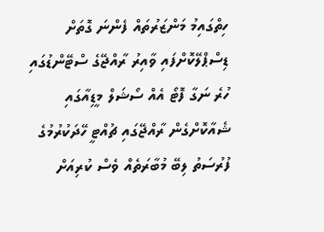ހިތްގައިމު މަންޒަރުތައް ފެންނަ ގޮތަށް ޑިސްޕްލޭކޮށްފައި ވާއިރު ރާއްޖޭގެ ސްޓޭންޑުގައި ހުރެ ނަގާ ފޮޓޯ އެއް ސޯޝަލް މީޑިއާގައި ޝެއާކޮށްގެން ރާއްޖޭގައި ޗުއްޓީ ހޭދަކުރުމުގެ ފުރުސަތު ލިބޭ މުބާރަތެއް ވެސް ކުރިއަށް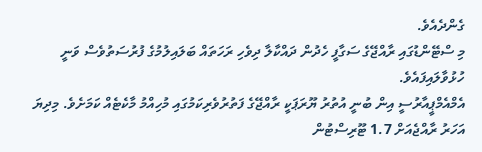ގެންދެއެވެ.
މި ސްޓޭންޑުގައި ރާއްޖޭގެ ސަގާފީ ހެދުން ދައްކާލާ ދިވެހި ރަހަތައް ބަލައިލުމުގެ ފުރުސަތުވެސް ވަނީ ހުޅުވާލައިފައެވެ.
އެމްއެމްޕީއާރުސީ އިން ބުނީ އުތުރު ޔޫރަޕަކީ ރާއްޖޭގެ ފަތުރުވެރިކަމުގައި މުހިއްމު މާކެޓެއް ކަމަށެވެ. މިދިޔަ އަހަރު ރާއްޖެއަށް 1.7 ޓޫރިސްޓުން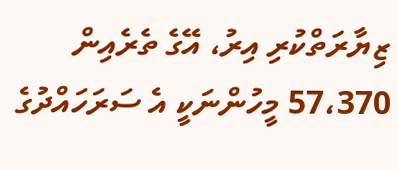ޒިޔާރަތްކުރި އިރު، އޭގެ ތެރެއިން 57،370 މީހުންނަކީ އެ ސަރަހައްދުގެ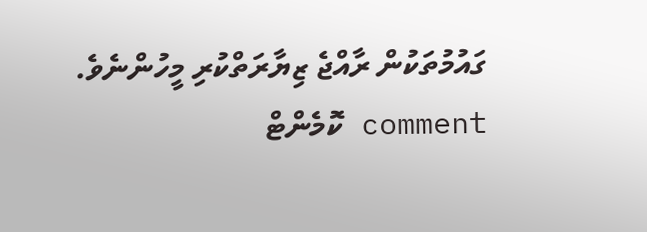ގައުމުތަކުން ރާއްޖެ ޒިޔާރަތްކުރި މީހުންނެވެ.
comment ކޮމެންޓް